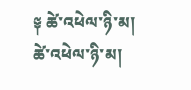༈ ཚེ་འཕེལ་ཉི་མ།
ཚེ་འཕེལ་ཉི་མ།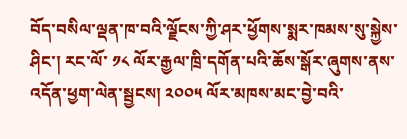བོད་བསིལ་ལྡན་ཁ་བའི་ལྗོངས་ཀྱི་ཤར་ཕྱོགས་སྨར་ཁམས་སུ་སྐྱེས་ཤིང་། རང་ལོ་ ༡༨ ལོར་རྒྱལ་ཁྲི་དགོན་པའི་ཆོས་སྒོར་ཞུགས་ནས་འདོན་ཕྱག་ལེན་སྦྱངས། ༢༠༠༥ ལོར་མཁས་མང་བྱེ་བའི་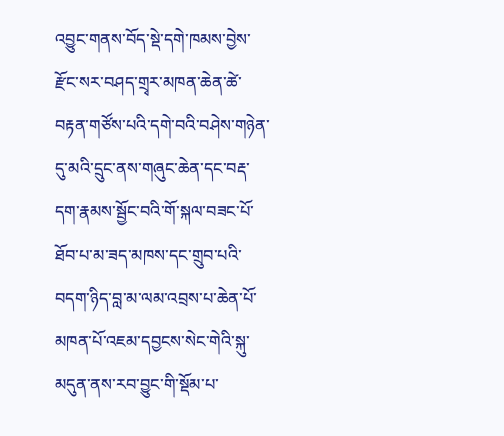འབྱུང་གནས་བོད་སྡེ་དགེ་ཁམས་བྱེས་རྫོང་སར་བཤད་གྲྭར་མཁན་ཆེན་ཚེ་བརྟན་གཙོས་པའི་དགེ་བའི་བཤེས་གཉེན་དུ་མའི་དྲུང་ནས་གཞུང་ཆེན་དང་བརྡ་དག་རྣམས་སྦྱོང་བའི་གོ་སྐལ་བཟང་པོ་ཐོབ་པ་མ་ཟད་མཁས་དང་གྲུབ་པའི་བདག་ཉིད་བླ་མ་ལམ་འབྲས་པ་ཆེན་པོ་མཁན་པོ་འཇམ་དབྱངས་སེང་གེའི་སྐུ་མདུན་ནས་རབ་བྱུང་གི་སྡོམ་པ་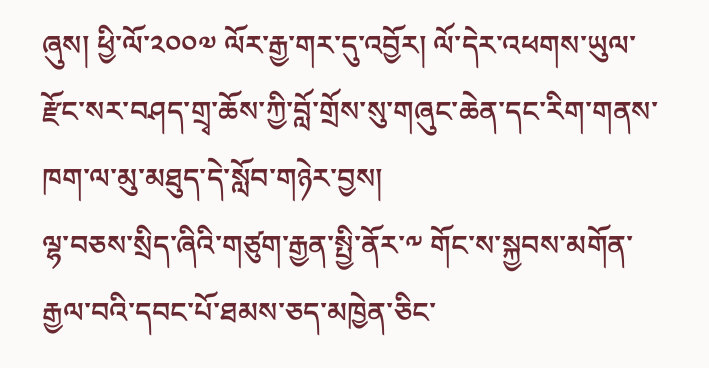ཞུས། ཕྱི་ལོ་༢༠༠༧ ལོར་རྒྱ་གར་དུ་འབྱོར། ལོ་དེར་འཕགས་ཡུལ་རྫོང་སར་བཤད་གྲྭ་ཆོས་ཀྱི་བློ་གྲོས་སུ་གཞུང་ཆེན་དང་རིག་གནས་ཁག་ལ་མུ་མཐུད་དེ་སློབ་གཉེར་བྱས།
ལྷ་བཅས་སྲིད་ཞིའི་གཙུག་རྒྱན་སྤྱི་ནོར་༸ གོང་ས་སྐྱབས་མགོན་རྒྱལ་བའི་དབང་པོ་ཐམས་ཅད་མཁྱེན་ཅིང་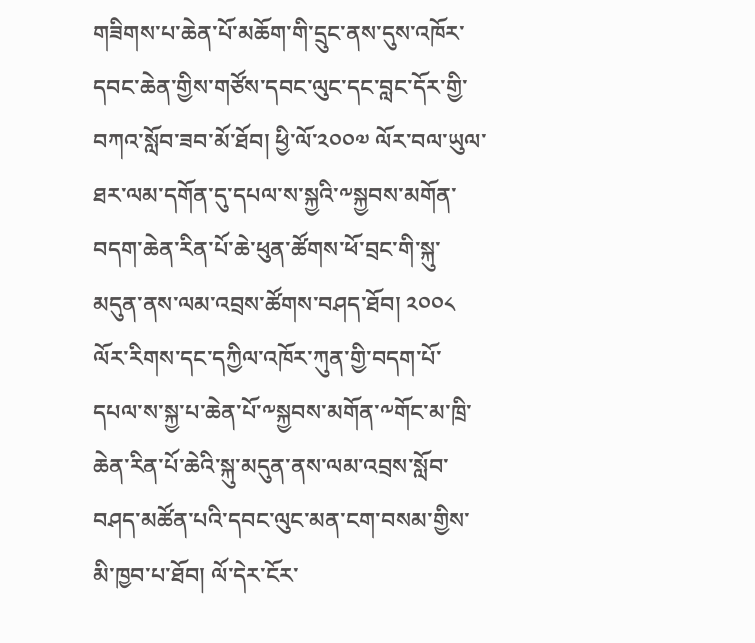གཟིགས་པ་ཆེན་པོ་མཆོག་གི་དྲུང་ནས་དུས་འཁོར་དབང་ཆེན་གྱིས་གཙོས་དབང་ལུང་དང་བླང་དོར་གྱི་བཀའ་སློབ་ཟབ་མོ་ཐོབ། ཕྱི་ལོ་༢༠༠༧ ལོར་བལ་ཡུལ་ཐར་ལམ་དགོན་དུ་དཔལ་ས་སྐྱའི་༸སྐྱབས་མགོན་བདག་ཆེན་རིན་པོ་ཆེ་ཕུན་ཚོགས་ཕོ་བྲང་གི་སྐུ་མདུན་ནས་ལམ་འབྲས་ཚོགས་བཤད་ཐོབ། ༢༠༠༨ ལོར་རིགས་དང་དཀྱིལ་འཁོར་ཀུན་གྱི་བདག་པོ་དཔལ་ས་སྐྱ་པ་ཆེན་པོ་༸སྐྱབས་མགོན་༸གོང་མ་ཁྲི་ཆེན་རིན་པོ་ཆེའི་སྐུ་མདུན་ནས་ལམ་འབྲས་སློབ་བཤད་མཚོན་པའི་དབང་ལུང་མན་ངག་བསམ་གྱིས་མི་ཁྱབ་པ་ཐོབ། ལོ་དེར་ངོར་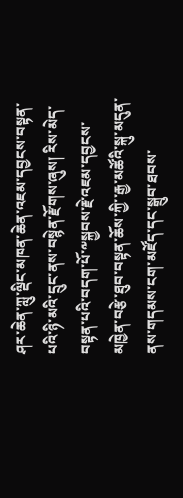ཤར་ཆེན་ཀླུ་ལྡིང་མཁན་ཆེན་འཇམ་དབྱངས་བསྟན་པའི་ཉི་མའི་དྲུང་ནས་བསྙེན་རྫོགས་ཞུས། རིས་མེད་བསྟན་པའི་བདག་པོ་༸སྐྱབས་རྗེ་འཇམ་དབྱངས་མཁྱེན་བརྩེ་ཐུབ་བསྟན་ཆོས་ཀྱི་་རྒྱ་མཚོའི་སྐུ་མདུན་ནས་གདམས་ངག་མཛོད་དང་སྒྲུབ་ཐབས་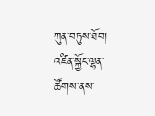ཀུན་བཏུས་ཐོབ། འཛིན་སྐྱོང་ལྷན་ཚོགས་ནས་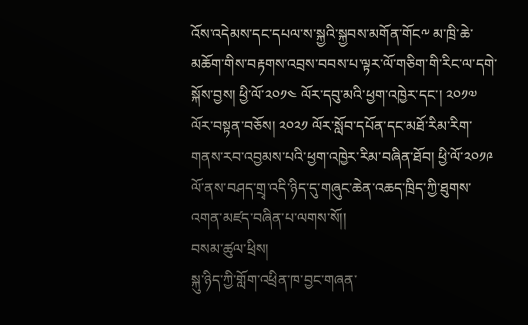འོས་འདེམས་དང་དཔལ་ས་སྐྱའི་སྐྱབས་མགོན་གོང༸ མ་ཁྲི་ཆེ་མཆོག་གིས་བརྟགས་འབྲས་བབས་པ་ལྟར་ལོ་གཅིག་གི་རིང་ལ་དགེ་སྐོས་བྱས། ཕྱི་ལོ་༢༠༡༤ ལོར་དབུ་མའི་ཕྱག་འཁྱེར་དང་། ༢༠༡༧ ལོར་བསྟན་བཅོས། ༢༠༢༡ ལོར་སློབ་དཔོན་དང་མཐོ་རིམ་རིག་གནས་རབ་འབྱམས་པའི་ཕྱག་འཁྱེར་རིམ་བཞིན་ཐོབ། ཕྱི་ལོ་༢༠༡༩ ལོ་ནས་བཤད་གྲྭ་འདི་ཉིད་དུ་གཞུང་ཆེན་འཆད་ཁྲིད་ཀྱི་ཐུགས་འགན་མཛད་བཞིན་པ་ལགས་སོ།།
བསམ་ཚུལ་ཕྲིས།
སྐུ་ཉིད་ཀྱི་གློག་འཕྲིན་ཁ་བྱང་གཞན་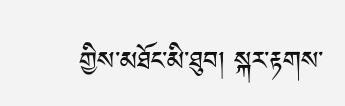གྱིས་མཐོང་མི་ཐུབ། སྐར་རྟགས་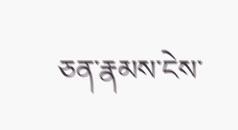ཅན་རྣམས་ངེས་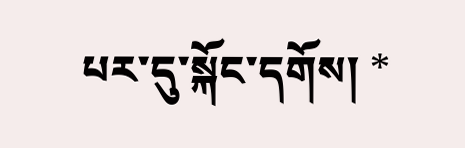པར་དུ་སྐོང་དགོས། *